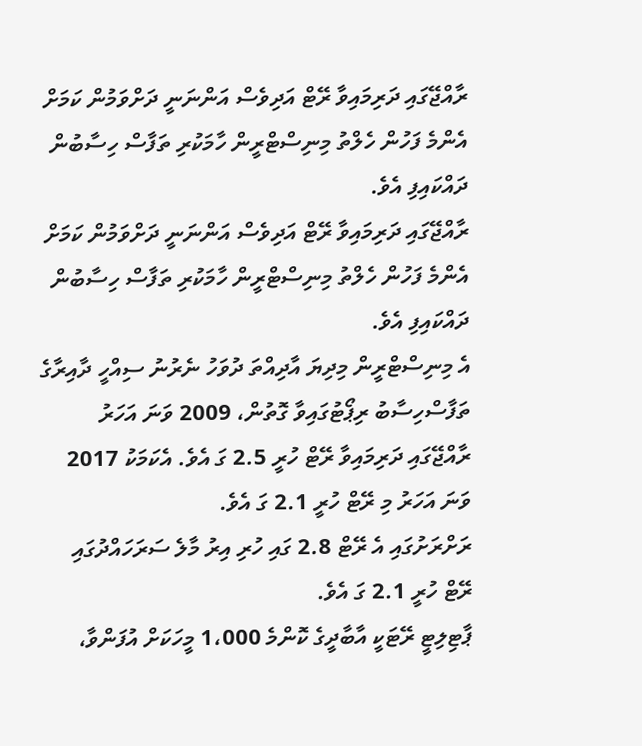ރާއްޖޭގައި ދަރިމައިވާ ރޭޓް އަދިވެސް އަންނަނީ ދަށްވަމުން ކަމަށް އެންމެ ފަހުން ހެލްތު މިނިސްޓްރީން ހާމަކުރި ތަފާސް ހިސާބުން ދައްކައިފި އެވެ.
ރާއްޖޭގައި ދަރިމައިވާ ރޭޓް އަދިވެސް އަންނަނީ ދަށްވަމުން ކަމަށް އެންމެ ފަހުން ހެލްތު މިނިސްޓްރީން ހާމަކުރި ތަފާސް ހިސާބުން ދައްކައިފި އެވެ.
އެ މިނިސްޓްރީން މިދިޔަ އާދިއްތަ ދުވަހު ނެރުނު ސިއްހީ ދާއިރާގެ ތަފާސްހިސާބު ރިޕޯޓުގައިވާ ގޮތުން، 2009 ވަނަ އަހަރު ރާއްޖޭގައި ދަރިމައިވާ ރޭޓް ހުރީ 2.5 ގަ އެވެ. އެކަމަކު 2017 ވަނަ އަހަރު މި ރޭޓް ހުރީ 2.1 ގަ އެވެ.
ރަށްރަށުގައި އެ ރޭޓް 2.8 ގައި ހުރި އިރު މާލެ ސަރަހައްދުގައި ރޭޓް ހުރީ 2.1 ގަ އެވެ.
ޕާޓިލިޓީ ރޭޓަކީ އާބާދީގެ ކޮންމެ 1،000 މީހަކަށް އުފަންވާ،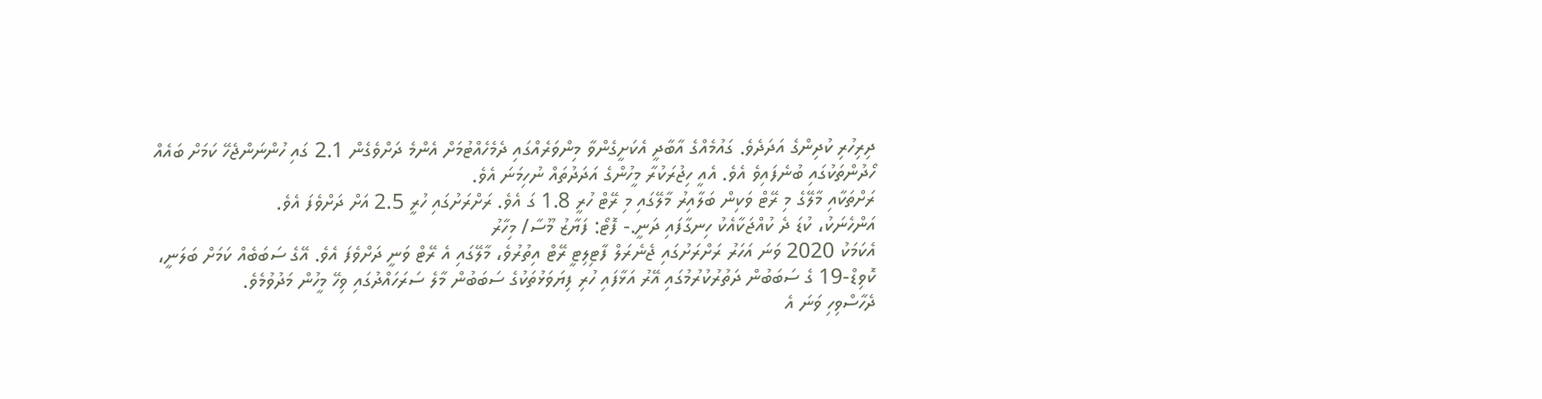ދިރިހުރި ކުދިންގެ އަދަދެވެ. ގައުމެއްގެ އާބާދީ އެކަށީގެންވާ މިންވަރެއްގައި ދެމެހެއްޓުމަށް އެންމެ ދަށްވެގެން 2.1 ގައި ހުންނަންޖެހޭ ކަމަށް ބައެއް ހޯދުންތަކުގައި ބުނެފައިވެ އެވެ. އެއީ ހިޖުރަކުރާ މީހުންގެ އަދަދުތައް ނުހިމަނަ އެވެ.
ރަށްތަކާއި މާލޭގެ މި ރޭޓް ވަކިން ބަލާއިރު މާލޭގައި މި ރޭޓް ހުރީ 1.8 ގަ އެވެ. ރަށްރަށުގައި ހުރީ 2.5 އަށް ދަށްވެފަ އެވެ.
އަންހެނަކު، ކުޑަ ދެ ކުއްޖަކާއެކު ހިނގާފައި ދަނީ.- ފޮޓޯ: ފަޔާޒު މޫސާ/ މިހާރު
އެކަމަކު 2020 ވަނަ އަހަރު ރަށްރަށުގައި ޖެނެރަލް ފާޓިލިޓީ ރޭޓް އިތުރުވެ، މާލޭގައި އެ ރޭޓް ވަނީ ދަށްވެފަ އެވެ. އޭގެ ސަބަބެއް ކަމަށް ބަލަނީ، ކޮވިޑް-19 ގެ ސަބަބުން ދަތުރުކުރުމުގައި އޭރު އަޅާފައި ހުރި ފިޔަވަޅުތަކުގެ ސަބަބުން މާލެ ސަރަހައްދުގައި ވިހޭ މީހުން މަދުވުމެވެ.
ދެހާސްވިހި ވަނަ އެ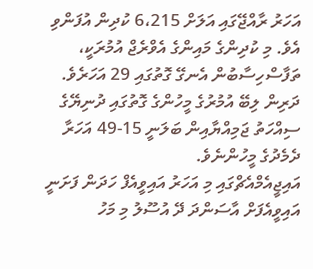އަހަރު ރާއްޖޭގައި އަލަށް 6،215 ކުދިން އުފަންވި އެވެ. މި ކުދިންގެ މައިންގެ އެވްރެޖް އުމުރަކީ، ތަފާސްހިސާބުން އެނގޭ ގޮތުގައި 29 އަހަރެވެ.
ދަރިން ލިބޭ އުމުރުގެ މީހުންގެ ގޮތުގައި ދުނިޔޭގެ ސިއްހަތު ޖަމިއްޔާއިން ބަލަނީ 15-49 އަހަރާ ދެމެދުގެ މީހުންނެވެ.
އައިޖީއެމްއެޗްގައި މި އަހަރު އައިވީއެފް ހަދަން ފަށަނީ
އައިވީއެފަށް އާސަންދަ ދޭ އުސޫލު މި މަހު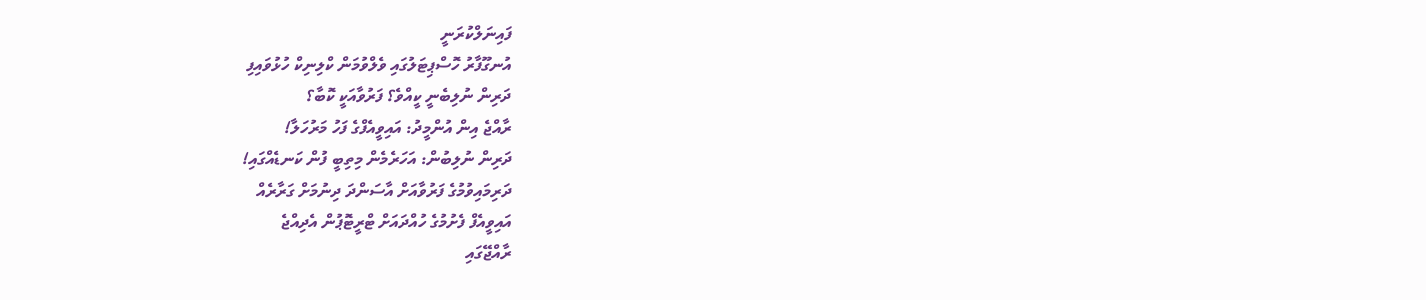ފައިނަލްކުރަނީ
އުނގޫފާރު ހޮސްޕިޓަލުގައި ވެލްވުމަން ކްލިނިކް ހުޅުވައިފި
ދަރިން ނުލިބެނީ ކީއްވެ؟ ފަރުވާއަކީ ކޮބާ؟
ރާއްޖެ އިން އުންމީދު: އައިވީއެފްގެ ފަހު މަރުހަލާ!
ދަރިން ނުލިބުން: އަހަރެމެން މިތިބީ ފުން ކަނޑެއްގައި!
ދަރިމައިވުމުގެ ފަރުވާއަށް އާސަންދަ ދިނުމަށް ގަރާރެއް
އައިވީއެފް ފެށުމުގެ ހުއްދައަށް ޓްރީޓޮޕުން އެދިއްޖެ
ރާއްޖޭގައި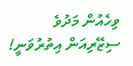ވިހެއުން މަދުވެ ސިޒޭރިއަން އިތުރުވަނީ!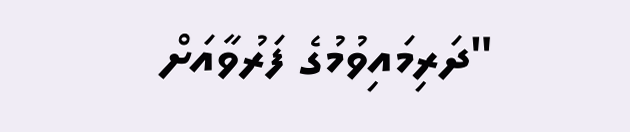"ދަރިމައިވުމުގެ ފަރުވާއަށް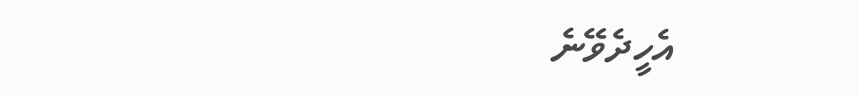އެހީދެވޭނެ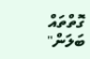ގޮތްތައް ބަލަން"